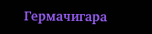Гермачигара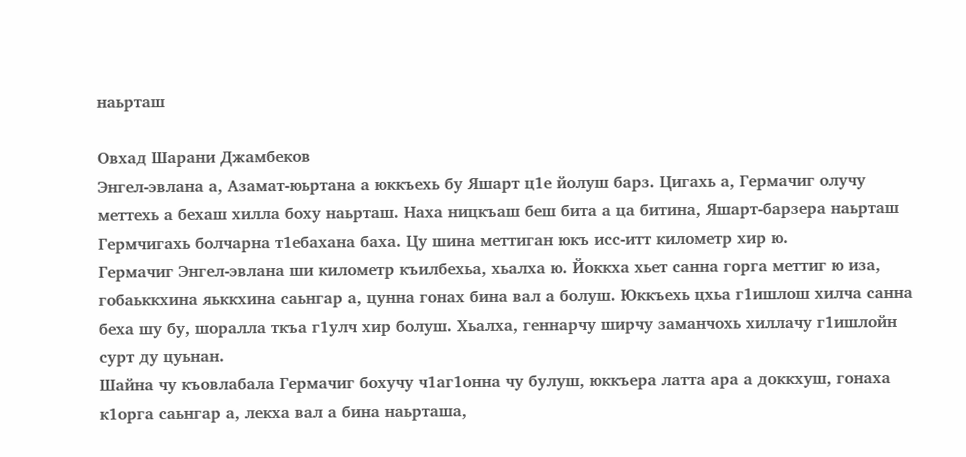наьрташ

Овхад Шарани Джамбеков
Энгел-эвлана а, Азамат-юьртана а юккъехь бу Яшарт ц1е йолуш барз. Цигахь а, Гермачиг олучу меттехь а бехаш хилла боху наьрташ. Наха ницкъаш беш бита а ца битина, Яшарт-барзера наьрташ Гермчигахь болчарна т1ебахана баха. Цу шина меттиган юкъ исс-итт километр хир ю.
Гермачиг Энгел-эвлана ши километр къилбехьа, хьалха ю. Йоккха хьет санна горга меттиг ю иза, гобаьккхина яьккхина саьнгар а, цунна гонах бина вал а болуш. Юккъехь цхьа г1ишлош хилча санна беха шу бу, шоралла ткъа г1улч хир болуш. Хьалха, геннарчу ширчу заманчохь хиллачу г1ишлойн сурт ду цуьнан.
Шайна чу къовлабала Гермачиг бохучу ч1аг1онна чу булуш, юккъера латта ара а доккхуш, гонаха к1орга саьнгар а, лекха вал а бина наьрташа,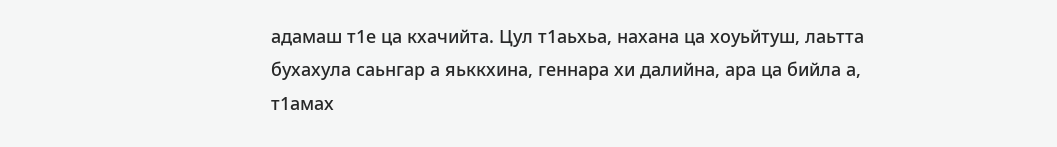адамаш т1е ца кхачийта. Цул т1аьхьа, нахана ца хоуьйтуш, лаьтта бухахула саьнгар а яьккхина, геннара хи далийна, ара ца бийла а, т1амах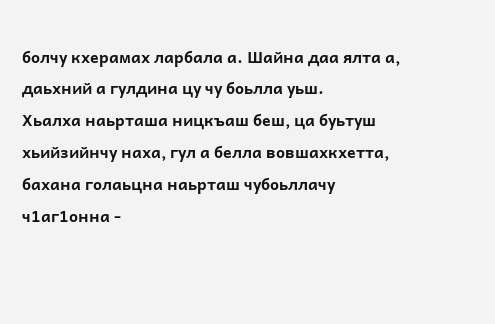болчу кхерамах ларбала а. Шайна даа ялта а, даьхний а гулдина цу чу боьлла уьш.
Хьалха наьрташа ницкъаш беш, ца буьтуш хьийзийнчу наха, гул а белла вовшахкхетта, бахана голаьцна наьрташ чубоьллачу ч1аг1онна -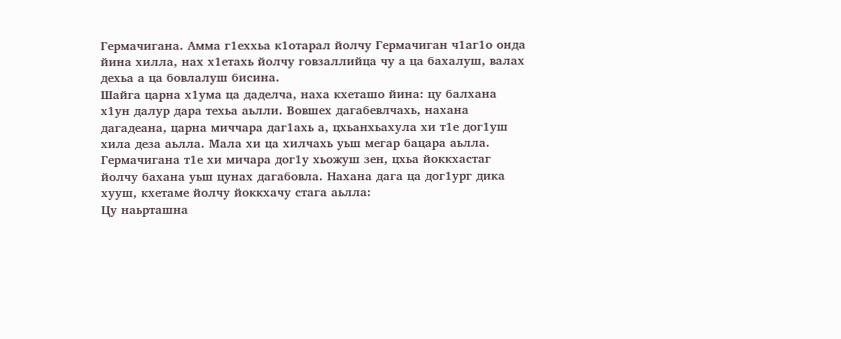Гермачигана. Амма г1еххьа к1отарал йолчу Гермачиган ч1аг1о онда йина хилла, нах х1етахь йолчу говзаллийца чу а ца бахалуш, валах дехьа а ца бовлалуш бисина.
Шайга царна х1ума ца даделча, наха кхеташо йина: цу балхана х1ун далур дара техьа аьлли. Вовшех дагабевлчахь, нахана дагадеана, царна миччара даг1ахь а, цхьанхьахула хи т1е дог1уш хила деза аьлла. Мала хи ца хилчахь уьш мегар бацара аьлла.
Гермачигана т1е хи мичара дог1у хьожуш зен, цхьа йоккхастаг йолчу бахана уьш цунах дагабовла. Нахана дага ца дог1ург дика хууш, кхетаме йолчу йоккхачу стага аьлла:
Цу наьрташна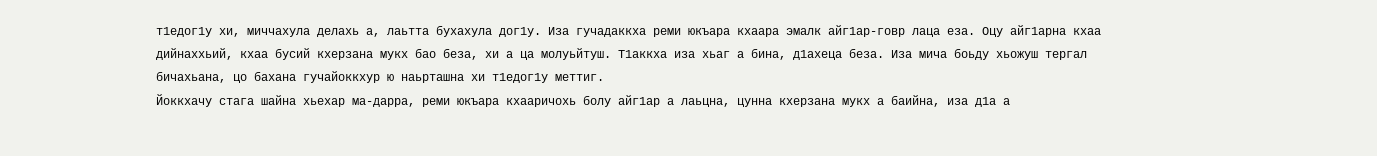т1едог1у хи, миччахула делахь а, лаьтта бухахула дог1у. Иза гучадаккха реми юкъара кхаара эмалк айг1ар-говр лаца еза. Оцу айг1арна кхаа дийнаххьий, кхаа бусий кхерзана мукх бао беза, хи а ца молуьйтуш. Т1аккха иза хьаг а бина, д1ахеца беза. Иза мича боьду хьожуш тергал бичахьана, цо бахана гучайоккхур ю наьрташна хи т1едог1у меттиг.
Йоккхачу стага шайна хьехар ма-дарра, реми юкъара кхааричохь болу айг1ар а лаьцна, цунна кхерзана мукх а баийна, иза д1а а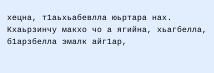хецна, т1аьхьабевлла юьртара нах.
Кхаьрзинчу макхо чо а ягийна, хьагбелла, б1арзбелла эмалк айг1ар,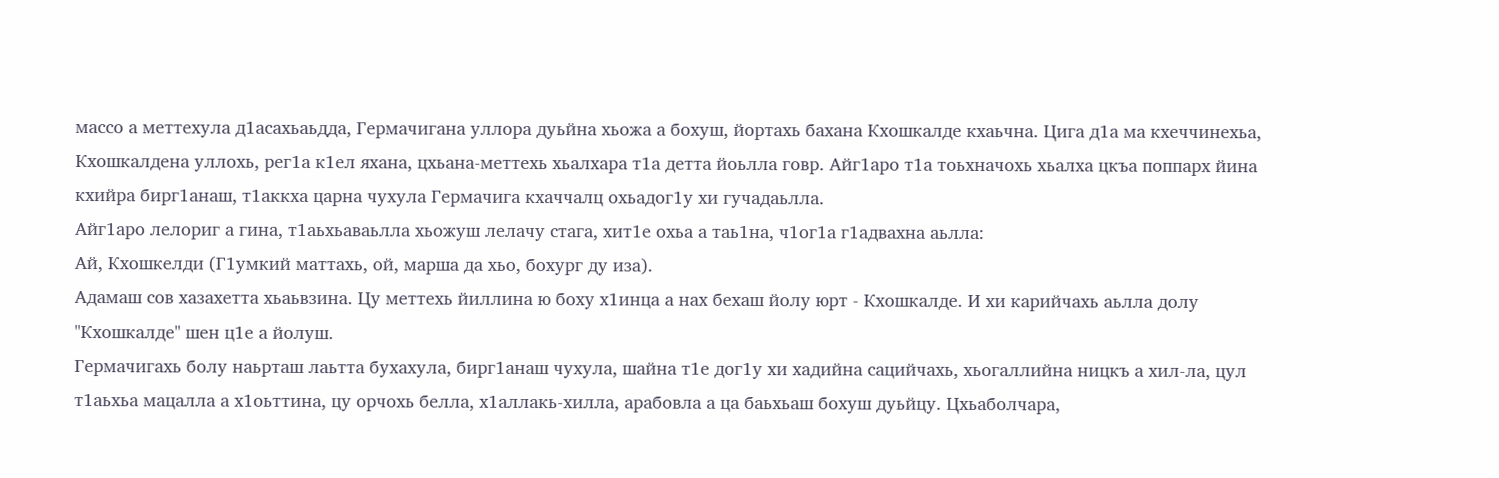массо а меттехула д1асахьаьдда, Гермачигана уллора дуьйна хьожа а бохуш, йортахь бахана Кхошкалде кхаьчна. Цига д1а ма кхеччинехьа, Кхошкалдена уллохь, рег1а к1ел яхана, цхьана-меттехь хьалхара т1а детта йоьлла говр. Айг1аро т1а тоьхначохь хьалха цкъа поппарх йина кхийра бирг1анаш, т1аккха царна чухула Гермачига кхаччалц охьадог1у хи гучадаьлла.
Айг1аро лелориг а гина, т1аьхьаваьлла хьожуш лелачу стага, хит1е охьа а таь1на, ч1ог1а г1адвахна аьлла:
Ай, Кхошкелди (Г1умкий маттахь, ой, марша да хьо, бохург ду иза).
Адамаш сов хазахетта хьаьвзина. Цу меттехь йиллина ю боху х1инца а нах бехаш йолу юрт - Кхошкалде. И хи карийчахь аьлла долу "Кхошкалде" шен ц1е а йолуш.
Гермачигахь болу наьрташ лаьтта бухахула, бирг1анаш чухула, шайна т1е дог1у хи хадийна сацийчахь, хьогаллийна ницкъ а хил-ла, цул т1аьхьа мацалла а х1оьттина, цу орчохь белла, х1аллакь-хилла, арабовла а ца баьхьаш бохуш дуьйцу. Цхьаболчара,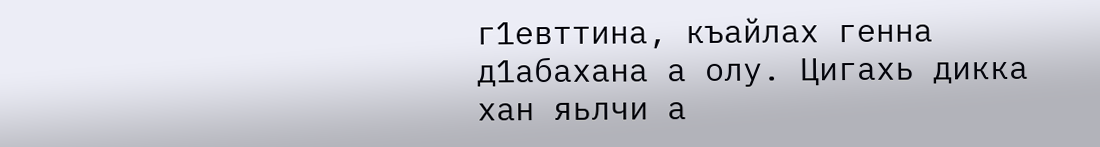г1евттина, къайлах генна д1абахана а олу. Цигахь дикка хан яьлчи а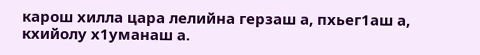карош хилла цара лелийна герзаш а, пхьег1аш а, кхийолу х1уманаш а.